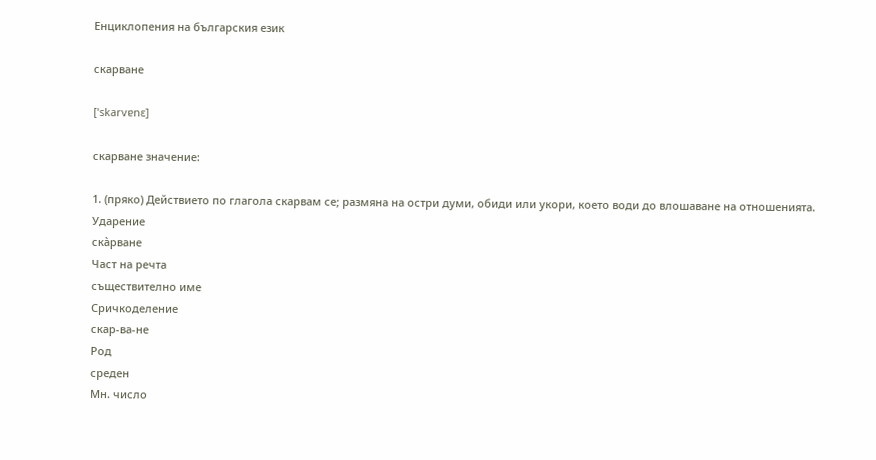Енциклопения на българския език

скарване

[ˈskarvɐnɛ]

скарване значение:

1. (пряко) Действието по глагола скарвам се; размяна на остри думи, обиди или укори, което води до влошаване на отношенията.
Ударение
ска̀рване
Част на речта
съществително име
Сричкоделение
скар-ва-не
Род
среден
Мн. число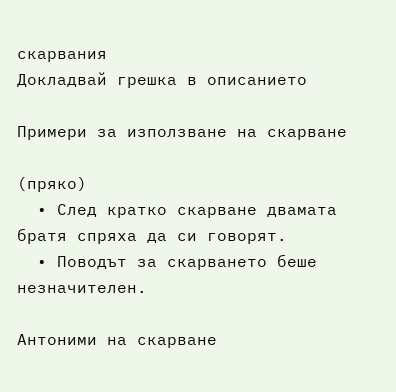скарвания
Докладвай грешка в описанието

Примери за използване на скарване

(пряко)
  • След кратко скарване двамата братя спряха да си говорят.
  • Поводът за скарването беше незначителен.

Антоними на скарване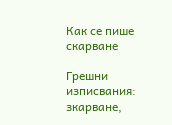Как се пише скарване

Грешни изписвания: зкарване,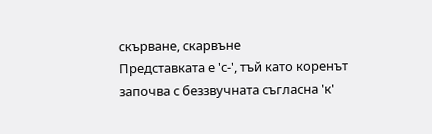скърване, скарвъне
Представката е 'с-', тъй като коренът започва с беззвучната съгласна 'к'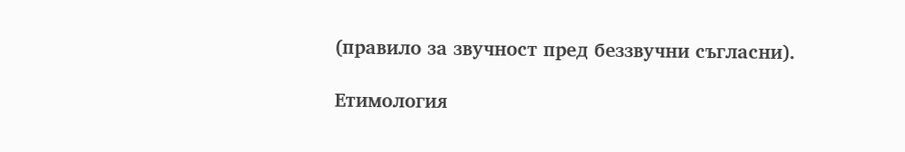(правило за звучност пред беззвучни съгласни).

Етимология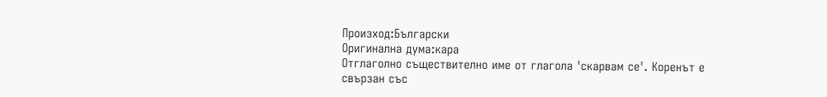Произход:Български
Оригинална дума:кара
Отглаголно съществително име от глагола 'скарвам се'. Коренът е свързан със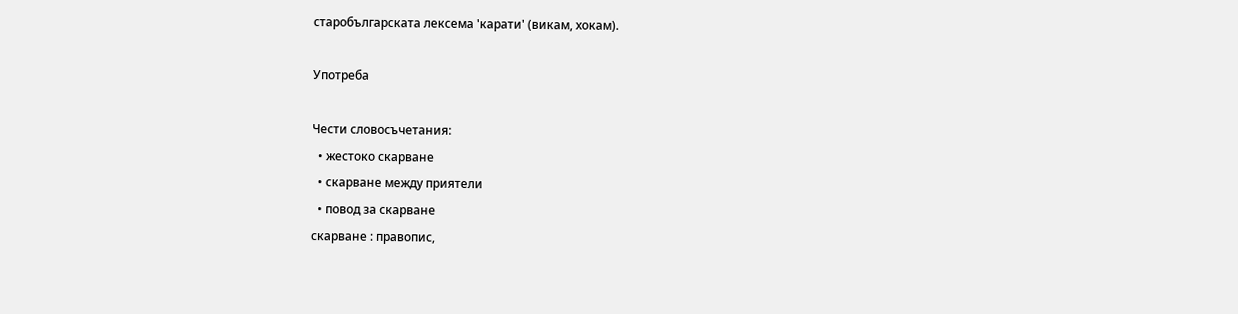старобългарската лексема 'карати' (викам, хокам).

Употреба

Чести словосъчетания:
  • жестоко скарване
  • скарване между приятели
  • повод за скарване
скарване : правопис,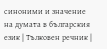синоними и значение на думата в българския език | Тълковен речник |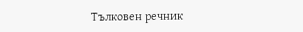Тълковен речник